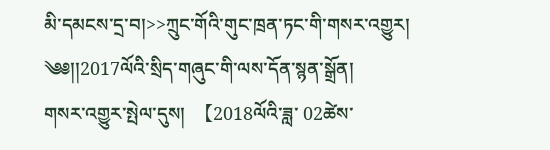མི་དམངས་དྲ་བ།>>ཀྲུང་གོའི་གུང་ཁྲན་ཏང་གི་གསར་འགྱུར།
༄༅།།2017ལོའི་སྲིད་གཞུང་གི་ལས་དོན་སྙན་སྒྲོན།
གསར་འགྱུར་སྤེལ་དུས།  【2018ལོའི་ཟླ་ 02ཚེས་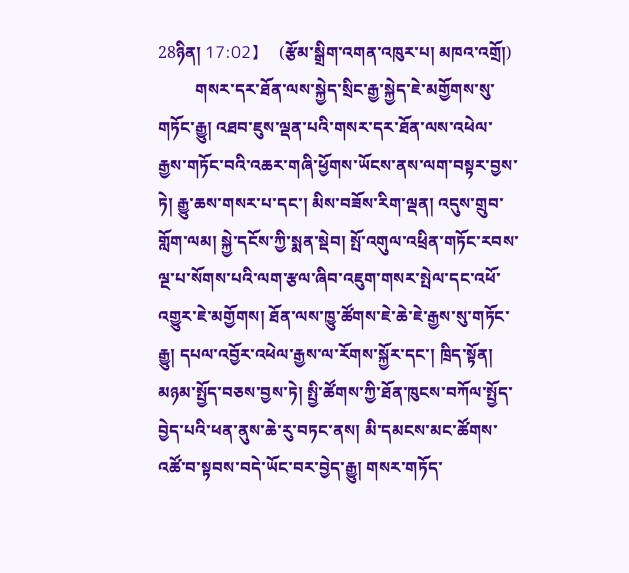28ཉིན། 17:02】   (རྩོམ་སྒྲིག་འགན་འཁུར་པ། མཁའ་འགྲོ།)
         གསར་དར་ཐོན་ལས་སྐྱེད་སྲིང་རྒྱ་སྐྱེད་ཇེ་མགྱོགས་སུ་གཏོང་རྒྱུ། འཐབ་ཇུས་ལྡན་པའི་གསར་དར་ཐོན་ལས་འཕེལ་རྒྱས་གཏོང་བའི་འཆར་གཞི་ཕྱོགས་ཡོངས་ནས་ལག་བསྟར་བྱས་ཏེ། རྒྱུ་ཆས་གསར་པ་དང་། མིས་བཟོས་རིག་ལྡན། འདུས་གྲུབ་གློག་ལམ། སྐྱེ་དངོས་ཀྱི་སྨན་སྡེབ། སྤོ་འགུལ་འཕྲིན་གཏོང་རབས་ལྔ་པ་སོགས་པའི་ལག་རྩལ་ཞིབ་འཇུག་གསར་སྤེལ་དང་འཕོ་འགྱུར་ཇེ་མགྱོགས། ཐོན་ལས་ཁྱུ་ཚོགས་ཇེ་ཆེ་ཇེ་རྒྱས་སུ་གཏོང་རྒྱུ། དཔལ་འབྱོར་འཕེལ་རྒྱས་ལ་རོགས་སྐྱོར་དང་། ཁྲིད་སྟོན། མཉམ་སྤྱོད་བཅས་བྱས་ཏེ། སྤྱི་ཚོགས་ཀྱི་ཐོན་ཁུངས་བཀོལ་སྤྱོད་བྱེད་པའི་ཕན་ནུས་ཆེ་རུ་བཏང་ནས། མི་དམངས་མང་ཚོགས་འཚོ་བ་སྟབས་བདེ་ཡོང་བར་བྱེད་རྒྱུ། གསར་གཏོད་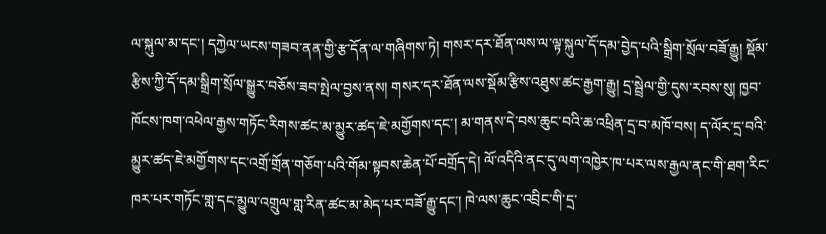ལ་སྐུལ་མ་དང་། དཀྱེལ་ཡངས་གཟབ་ནན་གྱི་རྩ་དོན་ལ་གཞིགས་ཏེ། གསར་དར་ཐོན་ལས་ལ་ལྟ་སྐུལ་དོ་དམ་བྱེད་པའི་སྒྲིག་སྲོལ་བཟོ་རྒྱུ། སྡོམ་རྩིས་ཀྱི་དོ་དམ་སྒྲིག་སྲོལ་སྒྱུར་བཅོས་ཟབ་སྤེལ་བྱས་ནས། གསར་དར་ཐོན་ལས་སྡོམ་རྩིས་འཐུས་ཚང་རྒྱག་རྒྱུ། དྲ་སྦྲེལ་གྱི་དུས་རབས་སུ། ཁྱབ་ཁོངས་ཁག་འཕེལ་རྒྱས་གཏོང་རིགས་ཚང་མ་མྱུར་ཚད་ཇེ་མགྱོགས་དང་། མ་གནས་དེ་བས་ཆུང་བའི་ཆ་འཕྲིན་དྲ་བ་མཁོ་བས། ད་ལོར་དྲ་བའི་མྱུར་ཚད་ཇེ་མགྱོགས་དང་འགྲོ་གྲོན་གཅོག་པའི་གོམ་སྟབས་ཆེན་པོ་བགྲོད་དེ། ལོ་འདིའི་ནང་དུ་ལག་འཁྱེར་ཁ་པར་ལས་རྒྱལ་ནང་གི་ཐག་རིང་ཁར་པར་གཏོང་གླ་དང་མྱུལ་འགྲུལ་གླ་རིན་ཚང་མ་མེད་པར་བཟོ་རྒྱུ་དང་། ཁེ་ལས་ཆུང་འབྲིང་གི་དྲ་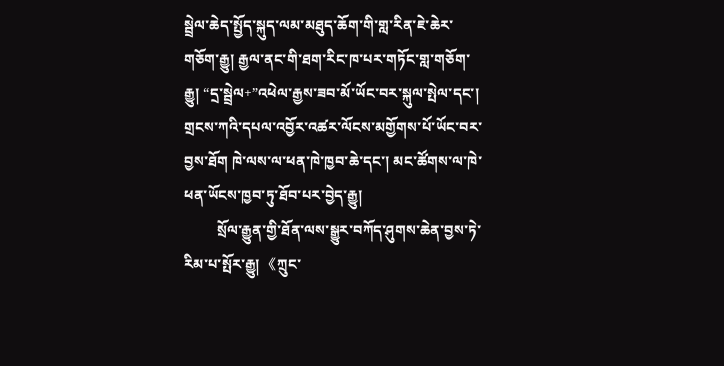སྦྲེལ་ཆེད་སྤྱོད་སྐུད་ལམ་མཐུད་ཆོག་གི་གླ་རིན་ཇེ་ཆེར་གཅོག་རྒྱུ། རྒྱལ་ནང་གི་ཐག་རིང་ཁ་པར་གཏོང་གླ་གཅོག་རྒྱུ། “དྲ་སྦྲེལ+”འཕེལ་རྒྱས་ཟབ་མོ་ཡོང་བར་སྐུལ་སྤེལ་དང་། གྲངས་ཀའི་དཔལ་འབྱོར་འཚར་ལོངས་མགྱོགས་པོ་ཡོང་བར་བྱས་ཐོག ཁེ་ལས་ལ་ཕན་ཁེ་ཁྱབ་ཆེ་དང་། མང་ཚོགས་ལ་ཁེ་ཕན་ཡོངས་ཁྱབ་ཏུ་ཐོབ་པར་བྱེད་རྒྱུ།
         སྲོལ་རྒྱུན་གྱི་ཐོན་ལས་སྒྱུར་བཀོད་ཤུགས་ཆེན་བྱས་ཏེ་རིམ་པ་སྤོར་རྒྱུ། 《ཀྲུང་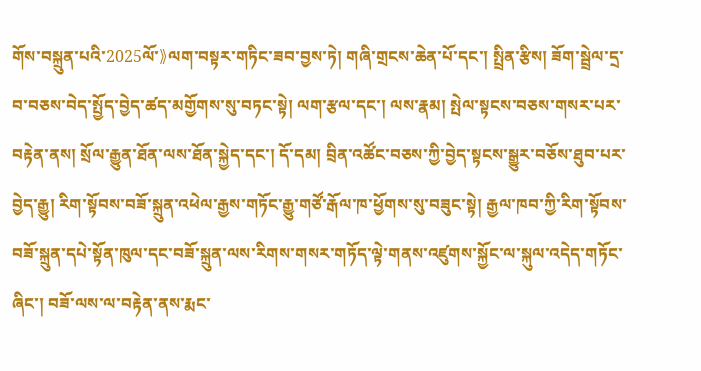གོས་བསྐྲུན་པའི་2025ལོ་》ལག་བསྟར་གཏིང་ཟབ་བྱས་ཏེ། གཞི་གྲངས་ཆེན་པོ་དང་། སྤྲིན་རྩིས། ཟོག་སྦྲེལ་དྲ་བ་བཅས་བེད་སྤྱོད་བྱེད་ཚད་མགྱོགས་སུ་བཏང་སྟེ། ལག་རྩལ་དང་། ལས་རྣམ། སྤེལ་སྟངས་བཅས་གསར་པར་བརྟེན་ནས། སྲོལ་རྒྱུན་ཐོན་ལས་ཐོན་སྐྱེད་དང་། དོ་དམ། བྲིན་འཚོང་བཅས་ཀྱི་བྱེད་སྟངས་སྒྱུར་བཅོས་ཐུབ་པར་བྱེད་རྒྱུ། རིག་སྟོབས་བཟོ་སྐྲུན་འཕེལ་རྒྱས་གཏོང་རྒྱུ་གཙོ་རྒོལ་ཁ་ཕྱོགས་སུ་བཟུང་སྟེ། རྒྱལ་ཁབ་ཀྱི་རིག་སྟོབས་བཟོ་སྐྲུན་དཔེ་སྟོན་ཁུལ་དང་བཟོ་སྐྲུན་ལས་རིགས་གསར་གཏོད་ལྟེ་གནས་འཛུགས་སྐྱོང་ལ་སྐུལ་འདེད་གཏོང་ཞིང་། བཟོ་ལས་ལ་བརྟེན་ནས་རྨང་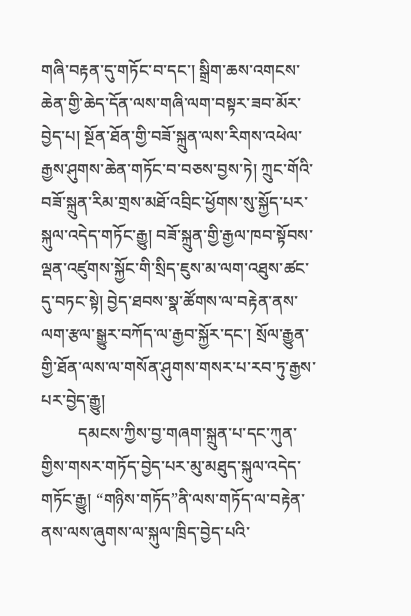གཞི་བརྟན་དུ་གཏོང་བ་དང་། སྒྲིག་ཆས་འགངས་ཆེན་གྱི་ཆེད་དོན་ལས་གཞི་ལག་བསྟར་ཟབ་མོར་བྱེད་པ། སྔོན་ཐོན་གྱི་བཟོ་སྐྲུན་ལས་རིགས་འཕེལ་རྒྱས་ཤུགས་ཆེན་གཏོང་བ་བཅས་བྱས་ཏེ། ཀྲུང་གོའི་བཟོ་སྐྲུན་རིམ་གྲས་མཐོ་འབྲིང་ཕྱོགས་སུ་སྐྱོད་པར་སྐུལ་འདེད་གཏོང་རྒྱུ། བཟོ་སྐྲུན་གྱི་རྒྱལ་ཁབ་སྟོབས་ལྡན་འཛུགས་སྐྱོང་གི་སྲིད་ཇུས་མ་ལག་འཐུས་ཚང་དུ་བཏང་སྟེ། བྱེད་ཐབས་སྣ་ཚོགས་ལ་བརྟེན་ནས་ལག་རྩལ་སྒྱུར་བཀོད་ལ་རྒྱབ་སྐྱོར་དང་། སྲོལ་རྒྱུན་གྱི་ཐོན་ལས་ལ་གསོན་ཤུགས་གསར་པ་རབ་ཏུ་རྒྱས་པར་བྱེད་རྒྱུ།
         དམངས་ཀྱིས་བྱ་གཞག་སྐྲུན་པ་དང་ཀུན་གྱིས་གསར་གཏོད་བྱེད་པར་མུ་མཐུད་སྐུལ་འདེད་གཏོང་རྒྱུ། “གཉིས་གཏོད”ནི་ལས་གཏོད་ལ་བརྟེན་ནས་ལས་ཞུགས་ལ་སྐུལ་ཁྲིད་བྱེད་པའི་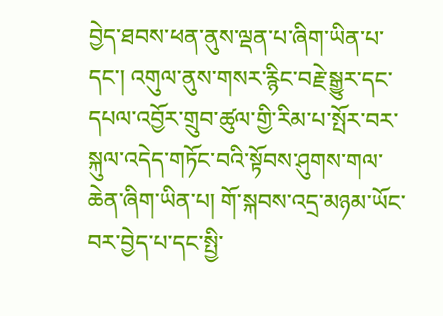བྱེད་ཐབས་ཕན་ནུས་ལྡན་པ་ཞིག་ཡིན་པ་དང་། འགུལ་ནུས་གསར་རྙིང་བརྗེ་སྒྱུར་དང་དཔལ་འབྱོར་གྲུབ་ཚུལ་གྱི་རིམ་པ་སྤོར་བར་སྐུལ་འདེད་གཏོང་བའི་སྟོབས་ཤུགས་གལ་ཆེན་ཞིག་ཡིན་པ། གོ་སྐབས་འདྲ་མཉམ་ཡོང་བར་བྱེད་པ་དང་སྤྱི་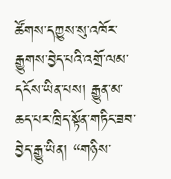ཚོགས་དཀྱུས་སུ་འཁོར་རྒྱུགས་བྱེད་པའི་འགྲོ་ལམ་དངོས་ཡིན་པས། རྒྱུན་མ་ཆད་པར་ཁྲིད་སྟོན་གཏིང་ཟབ་བྱེད་རྒྱུ་ཡིན། “གཉིས་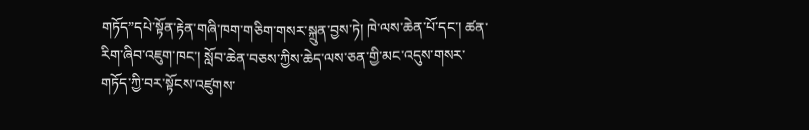གཏོད”དཔེ་སྟོན་རྟེན་གཞི་ཁག་གཅིག་གསར་སྐྲུན་བྱས་ཏེ། ཁེ་ལས་ཆེན་པོ་དང་། ཚན་རིག་ཞིབ་འཇུག་ཁང་། སློབ་ཆེན་བཅས་ཀྱིས་ཆེད་ལས་ཅན་གྱི་མང་འདུས་གསར་གཏོད་ཀྱི་བར་སྟོངས་འཛུགས་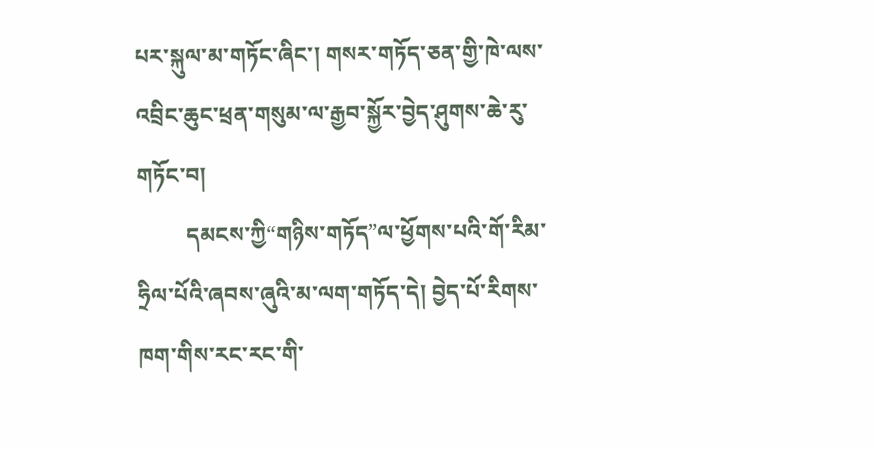པར་སྐུལ་མ་གཏོང་ཞིང་། གསར་གཏོད་ཅན་གྱི་ཁེ་ལས་འབྲིང་ཆུང་ཕྲན་གསུམ་ལ་རྒྱབ་སྐྱོར་བྱེད་ཤུགས་ཆེ་རུ་གཏོང་བ།
         དམངས་ཀྱི“གཉིས་གཏོད”ལ་ཕྱོགས་པའི་གོ་རིམ་ཧྲིལ་པོའི་ཞབས་ཞུའི་མ་ལག་གཏོད་དེ། བྱེད་པོ་རིགས་ཁག་གིས་རང་རང་གི་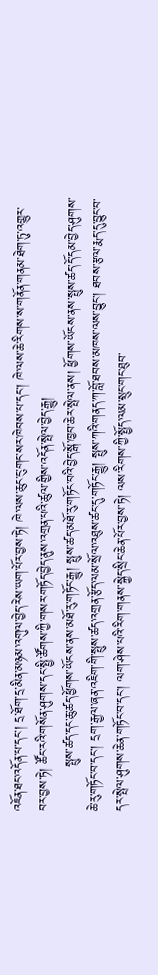འཇོན་ཐང་འདོན་པ་དང་། དྲ་ཐོག་དྲ་མིན་མཉམ་འགུལ་བྱེད་རེས་ཡག་པོར་བྱས་ཏེ། ཁེ་ལས་ཆུང་ངུ་གང་སར་ཁེབས་པ་དང་། ཁེ་ལས་ཆེ་རིགས་ས་གནོན་གནམ་ཐེག་ཏུ་འགྱུར་བར་བྱས་ཏེ། ཚོང་རའི་གསོན་ཤུགས་དང་སྤྱི་ཚོགས་ཀྱི་གསར་གཏོད་བྱེད་ནུས་འགྲན་པའི་ཚུལ་གྱིས་འདོན་སྤེལ་བྱེད་རྒྱུ།
          སྤུས་ཚད་དང་ཆུ་ཚད་ཕྱོགས་ཡོངས་ནས་མཐོ་རུ་གཏོང་རྒྱུ། སྤུས་ཚད་མཐོ་རུ་གཏོང་བའི་བྱེད་སྒོ་ཁྱབ་ཆེར་སྤེལ་ནས། ཕྱོགས་ཡོངས་ནས་སྤུས་ཚད་དོ་དམ་བྱེད་ཤུགས་ཆེ་རུ་གཏོང་བ་དང་། དྲག་རྒྱལ་ཞན་འཇིག་གི་སྤུས་ཚད་འགྲན་རྩོད་ལམ་སྲོལ་འཐུས་ཚང་དུ་གཏོང་རྒྱུ། སྤུས་ཀའི་གནད་ཀ་བློ་ཐབས་མཁས་ལས་བྱུང་། ཐབས་རྩལ་རྨད་དུ་བྱུང་བ་དར་སྤེལ་ཤུགས་ཆེན་གཏོང་བ་དང་། ལག་ཤེས་པའི་རིག་གནས་སྐྱེད་སྲིང་ཆེན་པོར་བྱས་ཏེ། ལས་རིགས་ཀྱི་སྤྱོད་ལམ་སྲུང་གང་ཐུབ་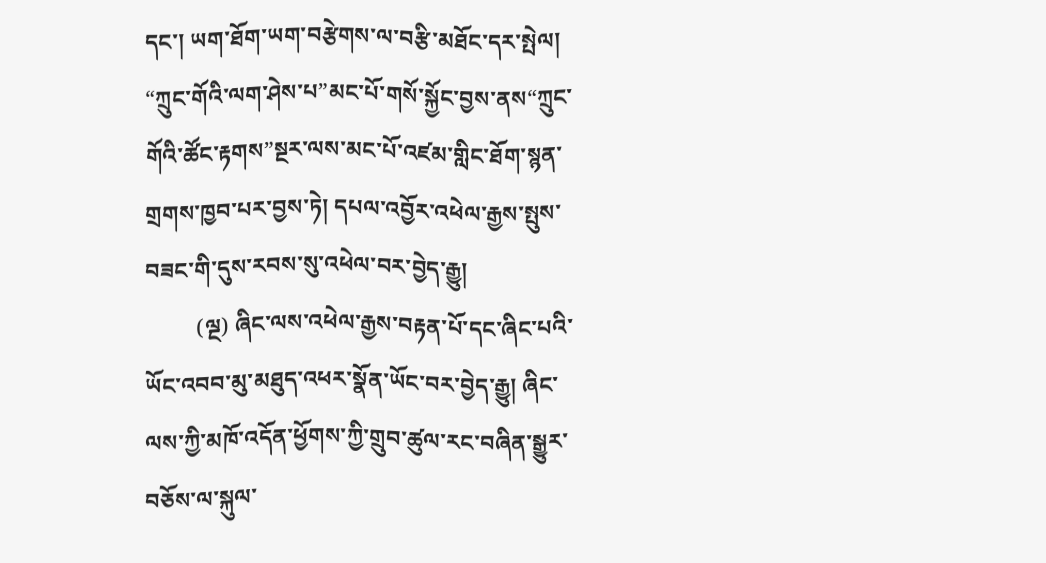དང་། ཡག་ཐོག་ཡག་བརྩེགས་ལ་བརྩི་མཐོང་དར་སྤེལ། “ཀྲུང་གོའི་ལག་ཤེས་པ”མང་པོ་གསོ་སྐྱོང་བྱས་ནས“ཀྲུང་གོའི་ཚོང་རྟགས”སྔར་ལས་མང་པོ་འཛམ་གླིང་ཐོག་སྙན་གྲགས་ཁྱབ་པར་བྱས་ཏེ། དཔལ་འབྱོར་འཕེལ་རྒྱས་སྤུས་བཟང་གི་དུས་རབས་སུ་འཕེལ་བར་བྱེད་རྒྱུ།
         (ལྔ) ཞིང་ལས་འཕེལ་རྒྱས་བརྟན་པོ་དང་ཞིང་པའི་ཡོང་འབབ་མུ་མཐུད་འཕར་སྣོན་ཡོང་བར་བྱེད་རྒྱུ། ཞིང་ལས་ཀྱི་མཁོ་འདོན་ཕྱོགས་ཀྱི་གྲུབ་ཚུལ་རང་བཞིན་སྒྱུར་བཅོས་ལ་སྐུལ་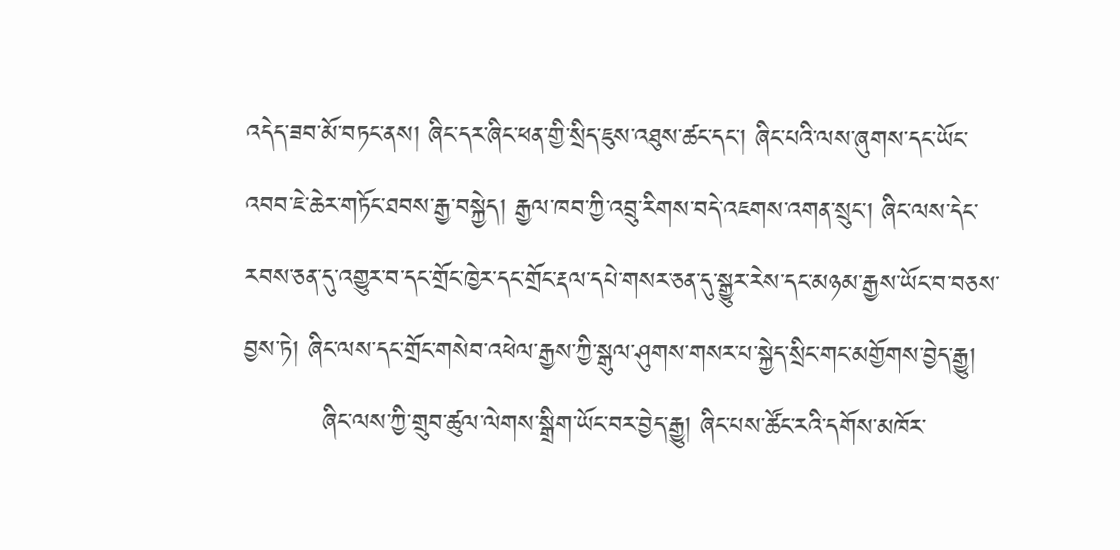འདེད་ཟབ་མོ་བཏང་ནས། ཞིང་དར་ཞིང་ཕན་གྱི་སྲིད་ཇུས་འཐུས་ཚང་དང་། ཞིང་པའི་ལས་ཞུགས་དང་ཡོང་འབབ་ཇེ་ཆེར་གཏོང་ཐབས་རྒྱ་བསྐྱེད། རྒྱལ་ཁབ་ཀྱི་འབྲུ་རིགས་བདེ་འཇགས་འགན་སྲུང་། ཞིང་ལས་དེང་རབས་ཅན་དུ་འགྱུར་བ་དང་གྲོང་ཁྱེར་དང་གྲོང་རྡལ་དཔེ་གསར་ཅན་དུ་སྒྱུར་རེས་དང་མཉམ་རྒྱས་ཡོང་བ་བཅས་བྱས་ཏེ། ཞིང་ལས་དང་གྲོང་གསེབ་འཕེལ་རྒྱས་ཀྱི་སྒུལ་ཤུགས་གསར་པ་སྐྱེད་སྲིང་གང་མགྱོགས་བྱེད་རྒྱུ།
         ཞིང་ལས་ཀྱི་གྲུབ་ཚུལ་ལེགས་སྒྲིག་ཡོང་བར་བྱེད་རྒྱུ། ཞིང་པས་ཚོང་རའི་དགོས་མཁོར་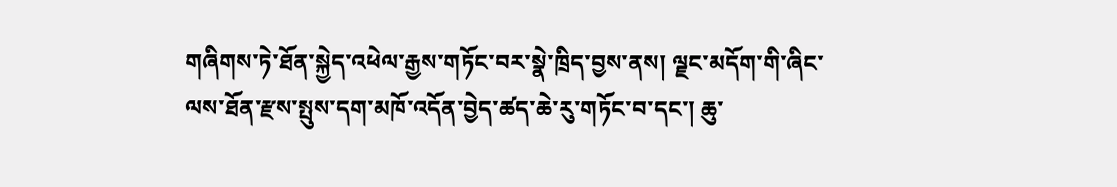གཞིགས་ཏེ་ཐོན་སྐྱེད་འཕེལ་རྒྱས་གཏོང་བར་སྣེ་ཁྲིད་བྱས་ནས། ལྗང་མདོག་གི་ཞིང་ལས་ཐོན་རྫས་སྤུས་དག་མཁོ་འདོན་བྱེད་ཚད་ཆེ་རུ་གཏོང་བ་དང་། ཆུ་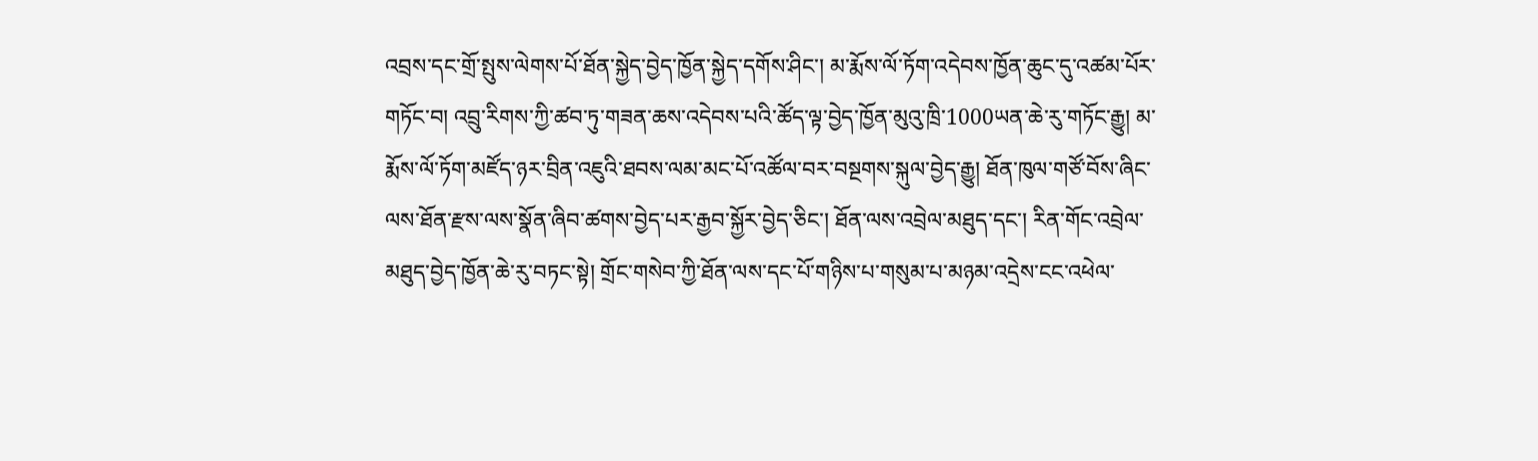འབྲས་དང་གྲོ་སྤུས་ལེགས་པོ་ཐོན་སྐྱེད་བྱེད་ཁྱོན་སྐྱེད་དགོས་ཤིང་། མ་རྨོས་ལོ་ཏོག་འདེབས་ཁྱོན་ཆུང་དུ་འཚམ་པོར་གཏོང་བ། འབྲུ་རིགས་ཀྱི་ཚབ་ཏུ་གཟན་ཆས་འདེབས་པའི་ཚོད་ལྟ་བྱེད་ཁྱོན་མུའུ་ཁྲི་1000ཡན་ཆེ་རུ་གཏོང་རྒྱུ། མ་རྨོས་ལོ་ཏོག་མཛོད་ཉར་བྲིན་འཇུའི་ཐབས་ལམ་མང་པོ་འཚོལ་བར་བསྔགས་སྐུལ་བྱེད་རྒྱུ། ཐོན་ཁུལ་གཙོ་བོས་ཞིང་ལས་ཐོན་རྫས་ལས་སྣོན་ཞིབ་ཚགས་བྱེད་པར་རྒྱབ་སྐྱོར་བྱེད་ཅིང་། ཐོན་ལས་འབྲེལ་མཐུད་དང་། རིན་གོང་འབྲེལ་མཐུད་བྱེད་ཁྱོན་ཆེ་རུ་བཏང་སྟེ། གྲོང་གསེབ་ཀྱི་ཐོན་ལས་དང་པོ་གཉིས་པ་གསུམ་པ་མཉམ་འདྲེས་ངང་འཕེལ་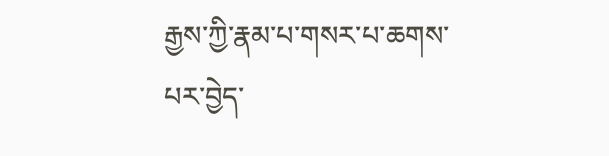རྒྱས་ཀྱི་རྣམ་པ་གསར་པ་ཆགས་པར་བྱེད་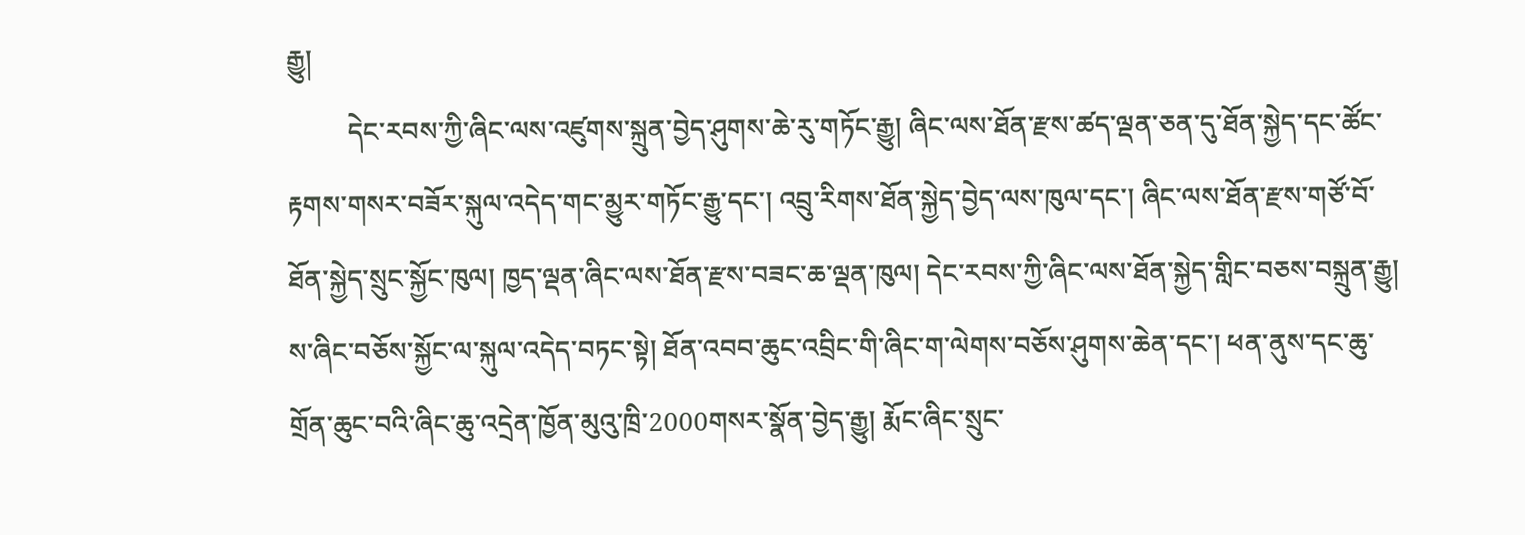རྒྱུ།
         དེང་རབས་ཀྱི་ཞིང་ལས་འཛུགས་སྐྲུན་བྱེད་ཤུགས་ཆེ་རུ་གཏོང་རྒྱུ། ཞིང་ལས་ཐོན་རྫས་ཚད་ལྡན་ཅན་དུ་ཐོན་སྐྱེད་དང་ཚོང་རྟགས་གསར་བཟོར་སྐུལ་འདེད་གང་མྱུར་གཏོང་རྒྱུ་དང་། འབྲུ་རིགས་ཐོན་སྐྱེད་བྱེད་ལས་ཁུལ་དང་། ཞིང་ལས་ཐོན་རྫས་གཙོ་བོ་ཐོན་སྐྱེད་སྲུང་སྐྱོང་ཁུལ། ཁྱད་ལྡན་ཞིང་ལས་ཐོན་རྫས་བཟང་ཆ་ལྡན་ཁུལ། དེང་རབས་ཀྱི་ཞིང་ལས་ཐོན་སྐྱེད་གླིང་བཅས་བསྐྲུན་རྒྱུ། ས་ཞིང་བཅོས་སྐྱོང་ལ་སྐུལ་འདེད་བཏང་སྟེ། ཐོན་འབབ་ཆུང་འབྲིང་གི་ཞིང་ག་ལེགས་བཅོས་ཤུགས་ཆེན་དང་། ཕན་ནུས་དང་ཆུ་གྲོན་ཆུང་བའི་ཞིང་ཆུ་འདྲེན་ཁྱོན་མུའུ་ཁྲི་2000གསར་སྣོན་བྱེད་རྒྱུ། རྨོང་ཞིང་སྲུང་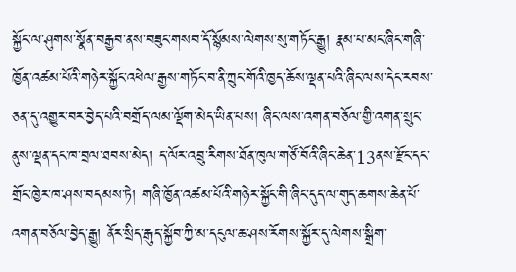སྐྱོང་ལ་ཤུགས་སྣོན་བརྒྱབ་ནས་བཟུང་གསབ་དོ་སྙོམས་ལེགས་སུ་གཏོང་རྒྱུ། རྣམ་པ་མང་ཞིང་གཞི་ཁྱོན་འཚམ་པོའི་གཉེར་སྐྱོང་འཕེལ་རྒྱས་གཏོང་བ་ནི་ཀྲུང་གོའི་ཁྱད་ཆོས་ལྡན་པའི་ཞིང་ལས་དེང་རབས་ཅན་དུ་འགྱུར་བར་བྱེད་པའི་བགྲོད་ལམ་ལྡོག་མེད་ཡིན་པས། ཞིང་ལས་འགན་བཅོལ་གྱི་འགན་སྲུང་ནུས་ལྡན་དང་ཁ་བྲལ་ཐབས་མེད། ད་ལོར་འབྲུ་རིགས་ཐོན་ཁུལ་གཙོ་བོའི་ཞིང་ཆེན་13ནས་རྫོང་དང་གྲོང་ཁྱེར་ཁ་ཤས་བདམས་ཏེ། གཞི་ཁྱོན་འཚམ་པོའི་གཉེར་སྐྱོང་གི་ཞིང་དུད་ལ་གུད་ཆགས་ཆེན་པོ་འགན་བཅོལ་བྱེད་རྒྱུ། ནོར་སྲིད་རྒུད་སྐྱོབ་ཀྱི་མ་དངུལ་ཆ་ཤས་རོགས་སྐྱོར་དུ་ལེགས་སྒྲིག་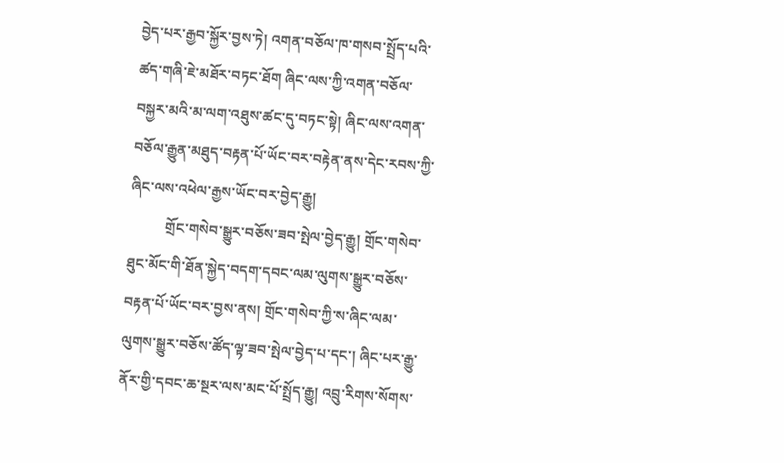བྱེད་པར་རྒྱབ་སྐྱོར་བྱས་ཏེ། འགན་བཅོལ་ཁ་གསབ་སྤྲོད་པའི་ཚད་གཞི་ཇེ་མཐོར་བཏང་ཐོག ཞིང་ལས་ཀྱི་འགན་བཅོལ་བསྐྱར་མའི་མ་ལག་འཐུས་ཚང་དུ་བཏང་སྟེ། ཞིང་ལས་འགན་བཅོལ་རྒྱུན་མཐུད་བརྟན་པོ་ཡོང་བར་བརྟེན་ནས་དེང་རབས་ཀྱི་ཞིང་ལས་འཕེལ་རྒྱས་ཡོང་བར་བྱེད་རྒྱུ།
          གྲོང་གསེབ་སྒྱུར་བཅོས་ཟབ་སྤེལ་བྱེད་རྒྱུ། གྲོང་གསེབ་ཐུང་མོང་གི་ཐོན་སྐྱེད་བདག་དབང་ལམ་ལུགས་སྒྱུར་བཅོས་བརྟན་པོ་ཡོང་བར་བྱས་ནས། གྲོང་གསེབ་ཀྱི་ས་ཞིང་ལམ་ལུགས་སྒྱུར་བཅོས་ཚོད་ལྟ་ཟབ་སྤེལ་བྱེད་པ་དང་། ཞིང་པར་རྒྱུ་ནོར་གྱི་དབང་ཆ་སྔར་ལས་མང་པོ་སྤྲོད་རྒྱུ། འབྲུ་རིགས་སོགས་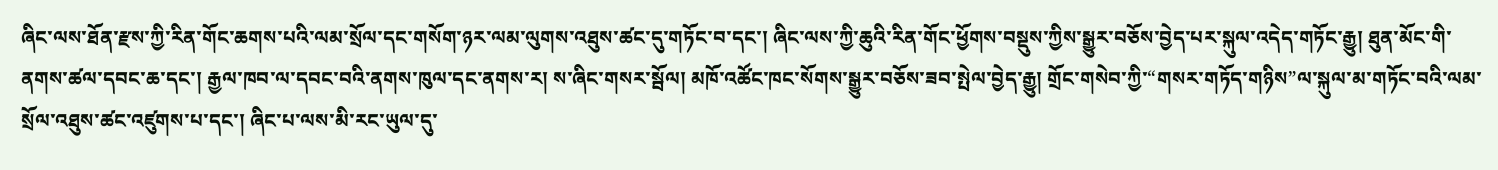ཞིང་ལས་ཐོན་རྫས་ཀྱི་རིན་གོང་ཆགས་པའི་ལམ་སྲོལ་དང་གསོག་ཉར་ལམ་ལུགས་འཐུས་ཚང་དུ་གཏོང་བ་དང་། ཞིང་ལས་ཀྱི་ཆུའི་རིན་གོང་ཕྱོགས་བསྡུས་ཀྱིས་སྒྱུར་བཅོས་བྱེད་པར་སྐུལ་འདེད་གཏོང་རྒྱུ། ཐུན་མོང་གི་ནགས་ཚལ་དབང་ཆ་དང་། རྒྱལ་ཁབ་ལ་དབང་བའི་ནགས་ཁུལ་དང་ནགས་ར། ས་ཞིང་གསར་སྦོལ། མཁོ་འཚོང་ཁང་སོགས་སྒྱུར་བཅོས་ཟབ་སྤེལ་བྱེད་རྒྱུ། གྲོང་གསེབ་ཀྱི་“གསར་གཏོད་གཉིས”ལ་སྐུལ་མ་གཏོང་བའི་ལམ་སྲོལ་འཐུས་ཚང་འཛུགས་པ་དང་། ཞིང་པ་ལས་མི་རང་ཡུལ་དུ་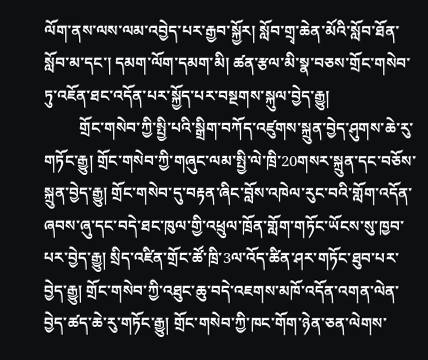ལོག་ནས་ལས་ལམ་འབྱེད་པར་རྒྱབ་སྐྱོར། སློབ་གྲྭ་ཆེན་མོའི་སློབ་ཐོན་སློབ་མ་དང་། དམག་ལོག་དམག་མི། ཚན་རྩལ་མི་སྣ་བཅས་གྲོང་གསེབ་ཏུ་འཇོན་ཐང་འདོན་པར་སྐྱོད་པར་བསྔགས་སྐུལ་བྱེད་རྒྱུ།
         གྲོང་གསེབ་ཀྱི་སྤྱི་པའི་སྒྲིག་བཀོད་འཛུགས་སྐྲུན་བྱེད་ཤུགས་ཆེ་རུ་གཏོང་རྒྱུ། གྲོང་གསེབ་ཀྱི་གཞུང་ལམ་སྤྱི་ལེ་ཁྲི་20གསར་སྐྲུན་དང་བཅོས་སྐྲུན་བྱེད་རྒྱུ། གྲོང་གསེབ་དུ་བརྟན་ཞིང་བློས་འཁེལ་རུང་བའི་གློག་འདོན་ཞབས་ཞུ་དང་བདེ་ཐང་ཁུལ་གྱི་འཕྲུལ་ཁྲོན་གློག་གཏོང་ཡོངས་སུ་ཁྱབ་པར་བྱེད་རྒྱུ། སྲིད་འཛིན་གྲོང་ཚོ་ཁྲི་3ལ་འོད་ཚིན་ཤར་གཏོང་ཐུབ་པར་བྱེད་རྒྱུ། གྲོང་གསེབ་ཀྱི་འཐུང་ཆུ་བདེ་འཇགས་མཁོ་འདོན་འགན་ལེན་བྱེད་ཚད་ཆེ་རུ་གཏོང་རྒྱུ། གྲོང་གསེབ་ཀྱི་ཁང་གོག་ཉེན་ཅན་ལེགས་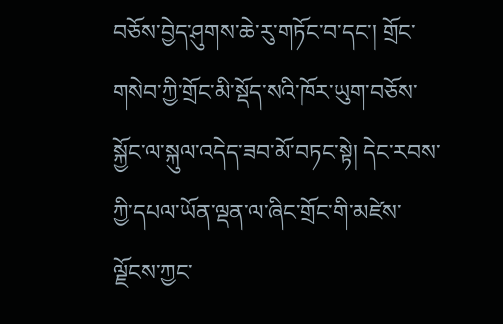བཅོས་བྱེད་ཤུགས་ཆེ་རུ་གཏོང་བ་དང་། གྲོང་གསེབ་ཀྱི་གྲོང་མི་སྡོད་སའི་ཁོར་ཡུག་བཅོས་སྐྱོང་ལ་སྐུལ་འདེད་ཟབ་མོ་བཏང་སྟེ། དེང་རབས་ཀྱི་དཔལ་ཡོན་ལྡན་ལ་ཞིང་གྲོང་གི་མཛེས་ལྗོངས་ཀྱང་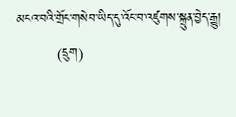མངའ་བའི་གྲོང་གསེབ་ཡིད་དུ་འོང་བ་འཛུགས་སྐྲུན་བྱེད་རྒྱུ།
         (དྲུག)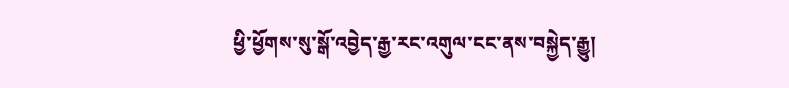ཕྱི་ཕྱོགས་སུ་སྒོ་འབྱེད་རྒྱ་རང་འགུལ་ངང་ནས་བསྐྱེད་རྒྱུ།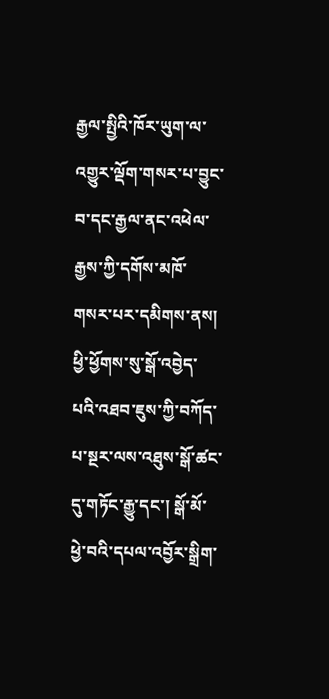རྒྱལ་སྤྱིའི་ཁོར་ཡུག་ལ་འགྱུར་ལྡོག་གསར་པ་བྱུང་བ་དང་རྒྱལ་ནང་འཕེལ་རྒྱས་ཀྱི་དགོས་མཁོ་གསར་པར་དམིགས་ནས། ཕྱི་ཕྱོགས་སུ་སྒོ་འབྱེད་པའི་འཐབ་ཇུས་ཀྱི་བཀོད་པ་སྔར་ལས་འཐུས་སྒོ་ཚང་དུ་གཏོང་རྒྱུ་དང་། སྒོ་མོ་ཕྱེ་བའི་དཔལ་འབྱོར་སྒྲིག་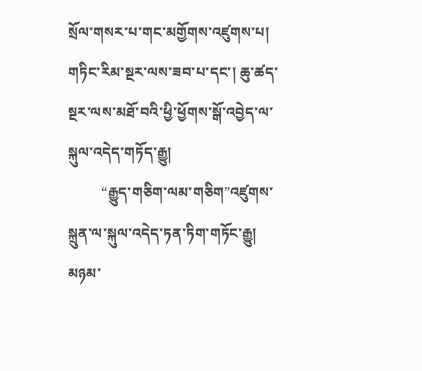སྲོལ་གསར་པ་གང་མགྱོགས་འཛུགས་པ། གཏིང་རིམ་སྔར་ལས་ཟབ་པ་དང་། ཆུ་ཚད་སྔར་ལས་མཐོ་བའི་ཕྱི་ཕྱོགས་སྒོ་འབྱེད་ལ་སྐུལ་འདེད་གཏོད་རྒྱུ།
         “རྒྱུད་གཅིག་ལམ་གཅིག”འཛུགས་སྐྲུན་ལ་སྐུལ་འདེད་ཏན་ཏིག་གཏོང་རྒྱུ། མཉམ་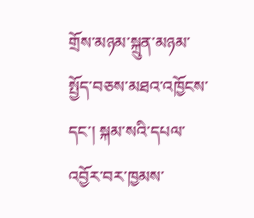གྲོས་མཉམ་སྐྲུན་མཉམ་སྤྱོད་བཅས་མཐའ་འཁྱོངས་དང་། སྐམ་སའི་དཔལ་འབྱོར་བར་ཁྱམས་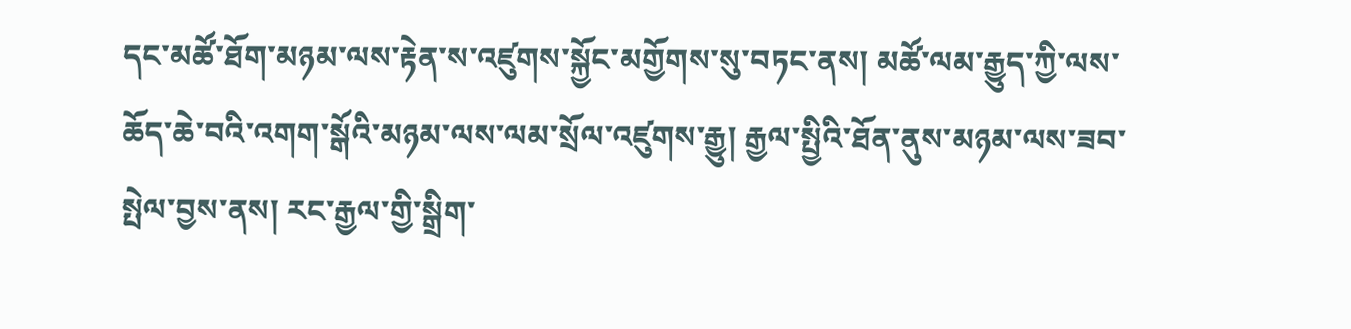དང་མཚོ་ཐོག་མཉམ་ལས་རྟེན་ས་འཛུགས་སྐྱོང་མགྱོགས་སུ་བཏང་ནས། མཚོ་ལམ་རྒྱུད་ཀྱི་ལས་ཆོད་ཆེ་བའི་འགག་སྒོའི་མཉམ་ལས་ལམ་སྲོལ་འཛུགས་རྒྱུ། རྒྱལ་སྤྱིའི་ཐོན་ནུས་མཉམ་ལས་ཟབ་སྤེལ་བྱས་ནས། རང་རྒྱལ་གྱི་སྒྲིག་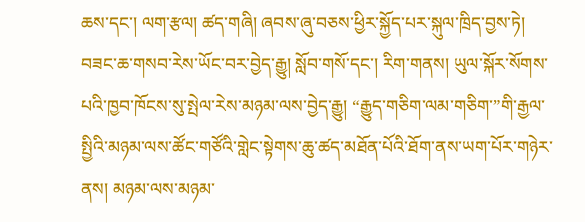ཆས་དང་། ལག་རྩལ། ཚད་གཞི། ཞབས་ཞུ་བཅས་ཕྱིར་སྐྱོད་པར་སྐུལ་ཁྲིད་བྱས་ཏེ། བཟང་ཆ་གསབ་རེས་ཡོང་བར་བྱེད་རྒྱུ། སློབ་གསོ་དང་། རིག་གནས། ཡུལ་སྐོར་སོགས་པའི་ཁྱབ་ཁོངས་སུ་སྤེལ་རེས་མཉམ་ལས་བྱེད་རྒྱུ། “རྒྱུད་གཅིག་ལམ་གཅིག་”གི་རྒྱལ་སྤྱིའི་མཉམ་ལས་ཚོང་གཙོའི་གླེང་སྟེགས་ཆུ་ཚད་མཐོན་པོའི་ཐོག་ནས་ཡག་པོར་གཉེར་ནས། མཉམ་ལས་མཉམ་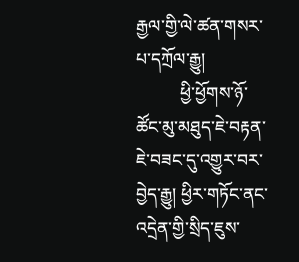རྒྱལ་གྱི་ལེ་ཚན་གསར་པ་དཀྲོལ་རྒྱུ།
          ཕྱི་ཕྱོགས་ཉོ་ཚོང་མུ་མཐུད་ཇེ་བརྟན་ཇེ་བཟང་དུ་འགྱུར་བར་བྱེད་རྒྱུ། ཕྱིར་གཏོང་ནང་འདྲེན་གྱི་སྲིད་ཇུས་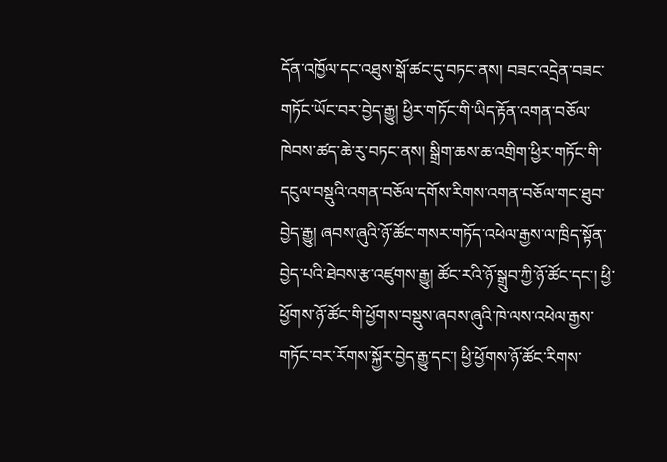དོན་འཁྱོལ་དང་འཐུས་སྒོ་ཚང་དུ་བཏང་ནས། བཟང་འདྲེན་བཟང་གཏོང་ཡོང་བར་བྱེད་རྒྱུ། ཕྱིར་གཏོང་གི་ཡིད་རྟོན་འགན་བཅོལ་ཁེབས་ཚད་ཆེ་རུ་བཏང་ནས། སྒྲིག་ཆས་ཆ་འགྲིག་ཕྱིར་གཏོང་གི་དངུལ་བསྡུའི་འགན་བཅོལ་དགོས་རིགས་འགན་བཅོལ་གང་ཐུབ་བྱེད་རྒྱུ། ཞབས་ཞུའི་ཉོ་ཚོང་གསར་གཏོད་འཕེལ་རྒྱས་ལ་ཁྲིད་སྟོན་བྱེད་པའི་ཐེབས་རྩ་འཛུགས་རྒྱུ། ཚོང་རའི་ཉོ་སྒྲུབ་ཀྱི་ཉོ་ཚོང་དང་། ཕྱི་ཕྱོགས་ཉོ་ཚོང་གི་ཕྱོགས་བསྡུས་ཞབས་ཞུའི་ཁེ་ལས་འཕེལ་རྒྱས་གཏོང་བར་རོགས་སྐྱོར་བྱེད་རྒྱུ་དང་། ཕྱི་ཕྱོགས་ཉོ་ཚོང་རིགས་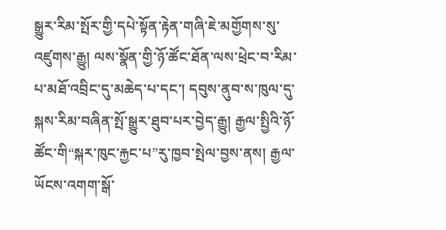སྒྱུར་རིམ་སྤོར་གྱི་དཔེ་སྟོན་རྟེན་གཞི་ཇེ་མགྱོགས་སུ་འཛུགས་རྒྱུ། ལས་སྣོན་གྱི་ཉོ་ཚོང་ཐོན་ལས་ཕྲེང་བ་རིམ་པ་མཐོ་འབྲིང་དུ་མཆེད་པ་དང་། དབུས་ནུབ་ས་ཁུལ་དུ་སྐས་རིམ་བཞིན་སྤོ་སྒྱུར་ཐུབ་པར་བྱེད་རྒྱུ། རྒྱལ་སྤྱིའི་ཉོ་ཚོང་གི“སྐར་ཁུང་རྐྱང་པ”རུ་ཁྱབ་སྤེལ་བྱས་ནས། རྒྱལ་ཡོངས་འགག་སྒོ་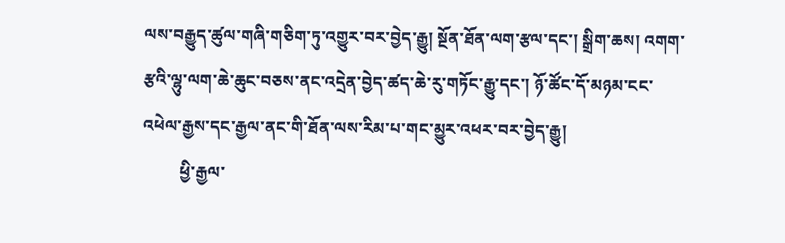ལས་བརྒྱུད་ཚུལ་གཞི་གཅིག་ཏུ་འགྱུར་བར་བྱེད་རྒྱུ། སྔོན་ཐོན་ལག་རྩལ་དང་། སྒྲིག་ཆས། འགག་རྩའི་ལྷུ་ལག་ཆེ་ཆུང་བཅས་ནང་འདྲེན་བྱེད་ཚད་ཆེ་རུ་གཏོང་རྒྱུ་དང་། ཉོ་ཚོང་དོ་མཉམ་ངང་འཕེལ་རྒྱས་དང་རྒྱལ་ནང་གི་ཐོན་ལས་རིམ་པ་གང་མྱུར་འཕར་བར་བྱེད་རྒྱུ།
         ཕྱི་རྒྱལ་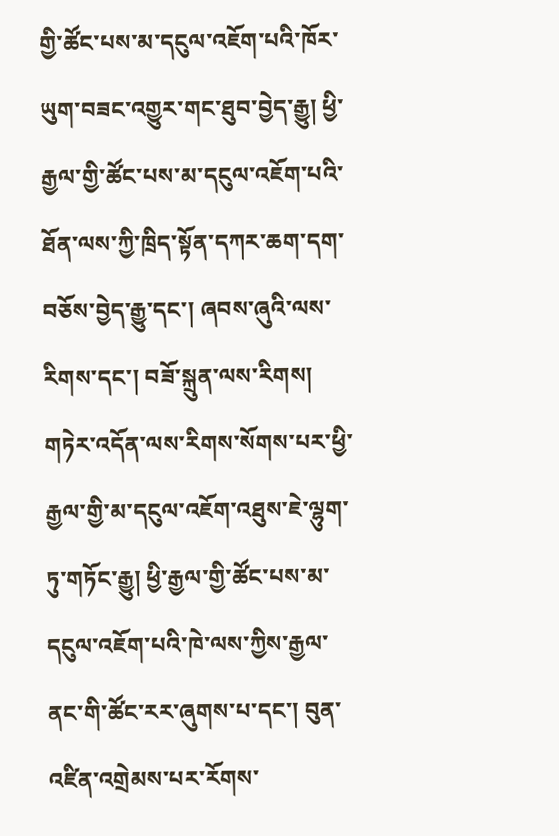གྱི་ཚོང་པས་མ་དངུལ་འཇོག་པའི་ཁོར་ཡུག་བཟང་འགྱུར་གང་ཐུབ་བྱེད་རྒྱུ། ཕྱི་རྒྱལ་གྱི་ཚོང་པས་མ་དངུལ་འཇོག་པའི་ཐོན་ལས་ཀྱི་ཁྲིད་སྟོན་དཀར་ཆག་དག་བཅོས་བྱེད་རྒྱུ་དང་། ཞབས་ཞུའི་ལས་རིགས་དང་། བཟོ་སྐྲུན་ལས་རིགས། གཏེར་འདོན་ལས་རིགས་སོགས་པར་ཕྱི་རྒྱལ་གྱི་མ་དངུལ་འཇོག་འཐུས་ཇེ་ལྷུག་ཏུ་གཏོང་རྒྱུ། ཕྱི་རྒྱལ་གྱི་ཚོང་པས་མ་དངུལ་འཇོག་པའི་ཁེ་ལས་ཀྱིས་རྒྱལ་ནང་གི་ཚོང་རར་ཞུགས་པ་དང་། བུན་འཛིན་འགྲེམས་པར་རོགས་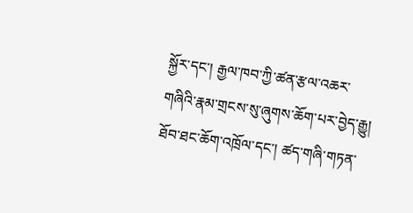སྐྱོར་དང་། རྒྱལ་ཁབ་ཀྱི་ཚན་རྩལ་འཆར་གཞིའི་རྣམ་གྲངས་སུ་ཞུགས་ཆོག་པར་བྱེད་རྒྱུ། ཐོབ་ཐང་ཆོག་འཁྲོལ་དང་། ཚད་གཞི་གཏན་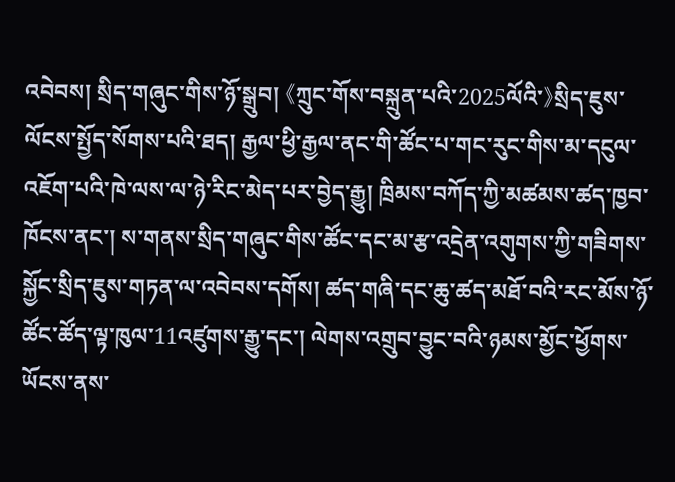འབེབས། སྲིད་གཞུང་གིས་ཉོ་སྒྲུབ། 《ཀྲུང་གོས་བསྐྲུན་པའི་2025ལོའི་》སྲིད་ཇུས་ལོངས་སྤྱོད་སོགས་པའི་ཐད། རྒྱལ་ཕྱི་རྒྱལ་ནང་གི་ཚོང་པ་གང་རུང་གིས་མ་དངུལ་འཇོག་པའི་ཁེ་ལས་ལ་ཉེ་རིང་མེད་པར་བྱེད་རྒྱུ། ཁྲིམས་བཀོད་ཀྱི་མཚམས་ཚད་ཁྱབ་ཁོངས་ནང་། ས་གནས་སྲིད་གཞུང་གིས་ཚོང་དང་མ་རྩ་འདྲེན་འགུགས་ཀྱི་གཟིགས་སྐྱོང་སྲིད་ཇུས་གཏན་ལ་འབེབས་དགོས། ཚད་གཞི་དང་ཆུ་ཚད་མཐོ་བའི་རང་མོས་ཉོ་ཚོང་ཚོད་ལྟ་ཁུལ་11འཛུགས་རྒྱུ་དང་། ལེགས་འགྲུབ་བྱུང་བའི་ཉམས་མྱོང་ཕྱོགས་ཡོངས་ནས་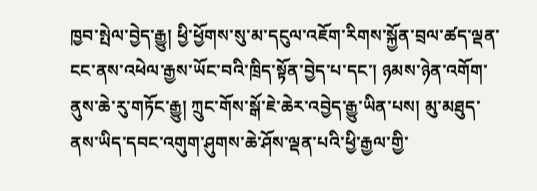ཁྱབ་སྤེལ་བྱེད་རྒྱུ། ཕྱི་ཕྱོགས་སུ་མ་དངུལ་འཇོག་རིགས་སྐྱོན་བྲལ་ཚད་ལྡན་ངང་ནས་འཕེལ་རྒྱས་ཡོང་བའི་ཁྲིད་སྟོན་བྱེད་པ་དང་། ཉམས་ཉེན་འགོག་ནུས་ཆེ་རུ་གཏོང་རྒྱུ། ཀྲུང་གོས་སྒོ་ཇེ་ཆེར་འབྱེད་རྒྱུ་ཡིན་པས། མུ་མཐུད་ནས་ཡིད་དབང་འགུག་ཤུགས་ཆེ་ཤོས་ལྡན་པའི་ཕྱི་རྒྱལ་གྱི་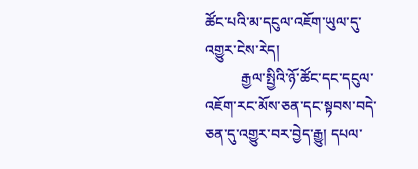ཚོང་པའི་མ་དངུལ་འཇོག་ཡུལ་དུ་འགྱུར་ངེས་རེད།
          རྒྱལ་སྤྱིའི་ཉོ་ཚོང་དང་དངུལ་འཇོག་རང་མོས་ཅན་དང་སྟབས་བདེ་ཅན་དུ་འགྱུར་བར་བྱེད་རྒྱུ། དཔལ་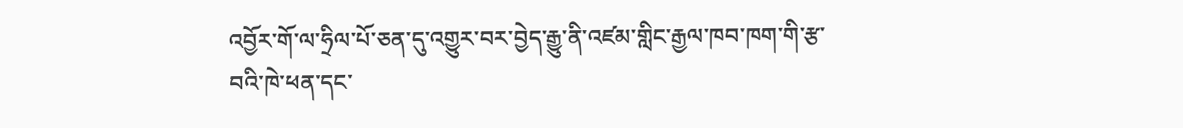འབྱོར་གོ་ལ་ཧྲིལ་པོ་ཅན་དུ་འགྱུར་བར་བྱེད་རྒྱུ་ནི་འཛམ་གླིང་རྒྱལ་ཁབ་ཁག་གི་རྩ་བའི་ཁེ་ཕན་དང་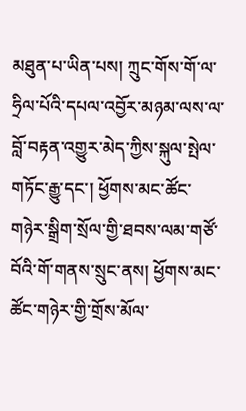མཐུན་པ་ཡིན་པས། ཀྲུང་གོས་གོ་ལ་ཧྲིལ་པོའི་དཔལ་འབྱོར་མཉམ་ལས་ལ་བློ་བརྟན་འགྱུར་མེད་ཀྱིས་སྐུལ་སྤེལ་གཏོང་རྒྱུ་དང་། ཕྱོགས་མང་ཚོང་གཉེར་སྒྲིག་སྲོལ་གྱི་ཐབས་ལམ་གཙོ་བོའི་གོ་གནས་སྲུང་ནས། ཕྱོགས་མང་ཚོང་གཉེར་གྱི་གྲོས་མོལ་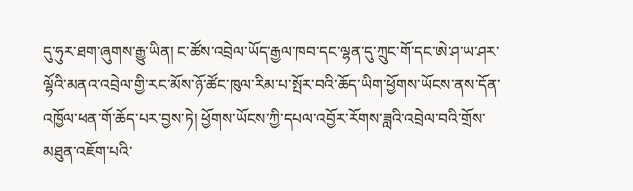དུ་ཧུར་ཐག་ཞུགས་རྒྱུ་ཡིན། ང་ཚོས་འབྲེལ་ཡོད་རྒྱལ་ཁབ་དང་ལྷན་དུ་ཀྲུང་གོ་དང་ཨེ་ཤ་ཡ་ཤར་ལྷོའི་མནའ་འབྲེལ་གྱི་རང་མོས་ཉོ་ཚོང་ཁུལ་རིམ་པ་སྤོར་བའི་ཆོད་ཡིག་ཕྱོགས་ཡོངས་ནས་དོན་འཁྱོལ་ཕན་གོ་ཆོད་པར་བྱས་ཏེ། ཕྱོགས་ཡོངས་ཀྱི་དཔལ་འབྱོར་རོགས་ཟླའི་འབྲེལ་བའི་གྲོས་མཐུན་འཇོག་པའི་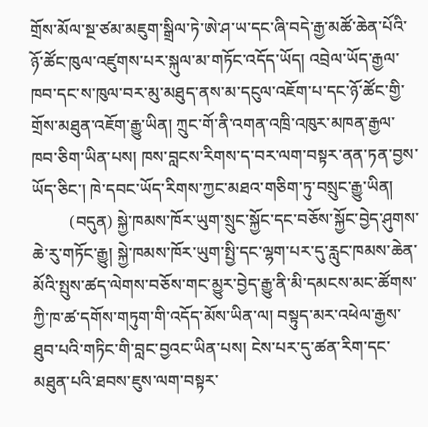གྲོས་མོལ་སྔ་ཙམ་མཇུག་སྒྲིལ་ཏེ་ཨེ་ཤ་ཡ་དང་ཞི་བདེ་རྒྱ་མཚོ་ཆེན་པོའི་ཉོ་ཚོང་ཁུལ་འཛུགས་པར་སྐུལ་མ་གཏོང་འདོད་ཡོད། འབྲེལ་ཡོད་རྒྱལ་ཁབ་དང་ས་ཁུལ་བར་མུ་མཐུད་ནས་མ་དངུལ་འཇོག་པ་དང་ཉོ་ཚོང་གྱི་གྲོས་མཐུན་འཇོག་རྒྱུ་ཡིན། ཀྲུང་གོ་ནི་འགན་འཁྲི་འཁུར་མཁན་རྒྱལ་ཁབ་ཅིག་ཡིན་པས། ཁས་བླངས་རིགས་ད་བར་ལག་བསྟར་ནན་ཏན་བྱས་ཡོད་ཅིང་། ཁེ་དབང་ཡོད་རིགས་ཀྱང་མཐའ་གཅིག་ཏུ་བསྲུང་རྒྱུ་ཡིན།
         (བདུན) སྐྱེ་ཁམས་ཁོར་ཡུག་སྲུང་སྐྱོང་དང་བཅོས་སྐྱོང་བྱེད་ཤུགས་ཆེ་རུ་གཏོང་རྒྱུ། སྐྱེ་ཁམས་ཁོར་ཡུག་སྤྱི་དང་ལྷག་པར་དུ་རླུང་ཁམས་ཆེན་མོའི་སྤུས་ཚད་ལེགས་བཅོས་གང་མྱུར་བྱེད་རྒྱུ་ནི་མི་དམངས་མང་ཚོགས་ཀྱི་ཁ་ཚ་དགོས་གཏུག་གི་འདོད་མོས་ཡིན་ལ། བསྟུད་མར་འཕེལ་རྒྱས་ཐུབ་པའི་གཏིང་གི་བླང་བྱའང་ཡིན་པས། ངེས་པར་དུ་ཚན་རིག་དང་མཐུན་པའི་ཐབས་ཇུས་ལག་བསྟར་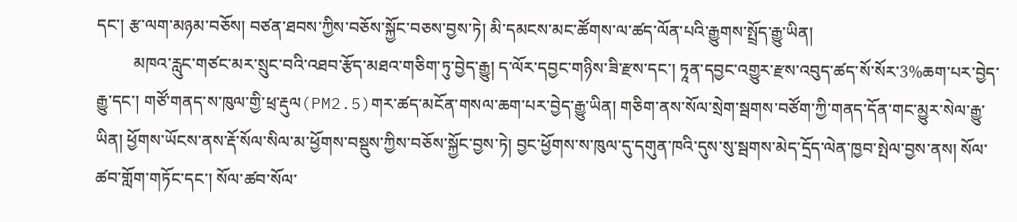དང་། རྩ་ལག་མཉམ་བཅོས། བཙན་ཐབས་ཀྱིས་བཅོས་སྐྱོང་བཅས་བྱས་ཏེ། མི་དམངས་མང་ཚོགས་ལ་ཚད་ལོན་པའི་རྒྱུགས་སྤྲོད་རྒྱུ་ཡིན།
         མཁའ་རླུང་གཙང་མར་སྲུང་བའི་འཐབ་རྩོད་མཐའ་གཅིག་ཏུ་བྱེད་རྒྱུ། ད་ལོར་དབྱང་གཉིས་ཟི་རྫས་དང་། ཏཱན་དབྱང་འགྱུར་རྫས་འབུད་ཚད་སོ་སོར་3%ཆག་པར་བྱེད་རྒྱུ་དང་། གཙོ་གནད་ས་ཁུལ་གྱི་ཕྲ་རྡུལ(PM2.5)གར་ཚད་མངོན་གསལ་ཆག་པར་བྱེད་རྒྱུ་ཡིན། གཅིག་ནས་སོལ་སྲེག་སྦགས་བཙོག་ཀྱི་གནད་དོན་གང་མྱུར་སེལ་རྒྱུ་ཡིན། ཕྱོགས་ཡོངས་ནས་རྡོ་སོལ་སིལ་མ་ཕྱོགས་བསྡུས་ཀྱིས་བཅོས་སྐྱོང་བྱས་ཏེ། བྱང་ཕྱོགས་ས་ཁུལ་དུ་དགུན་ཁའི་དུས་སུ་སྦགས་མེད་དྲོད་ལེན་ཁྱབ་སྤེལ་བྱས་ནས། སོལ་ཚབ་གློག་གཏོང་དང་། སོལ་ཚབ་སོལ་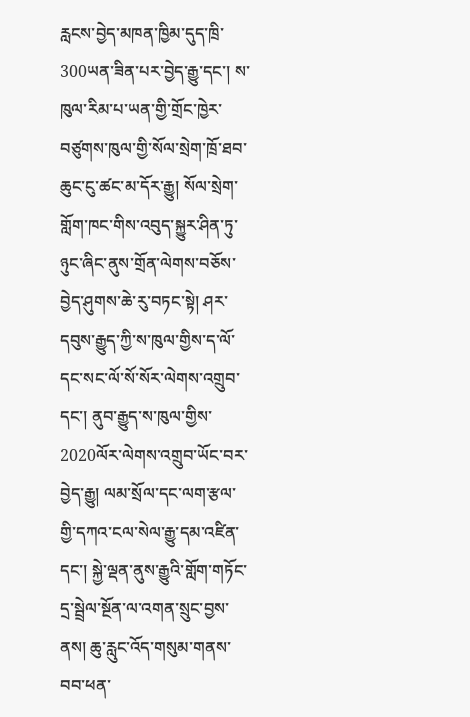རླངས་བྱེད་མཁན་ཁྱིམ་དུད་ཁྲི་300ཡན་ཟིན་པར་བྱེད་རྒྱུ་དང་། ས་ཁུལ་རིམ་པ་ཡན་གྱི་གྲོང་ཁྱེར་བཙུགས་ཁུལ་གྱི་སོལ་སྲེག་ཁྲོ་ཐབ་ཆུང་ངུ་ཚང་མ་དོར་རྒྱུ། སོལ་སྲེག་གློག་ཁང་གིས་འབུད་སྐྱུར་ཤིན་ཏུ་ཉུང་ཞིང་ནུས་གྲོན་ལེགས་བཅོས་བྱེད་ཤུགས་ཆེ་རུ་བཏང་སྟེ། ཤར་དབུས་རྒྱུད་ཀྱི་ས་ཁུལ་གྱིས་ད་ལོ་དང་སང་ལོ་སོ་སོར་ལེགས་འགྲུབ་དང་། ནུབ་རྒྱུད་ས་ཁུལ་གྱིས་2020ལོར་ལེགས་འགྲུབ་ཡོང་བར་བྱེད་རྒྱུ། ལམ་སྲོལ་དང་ལག་རྩལ་གྱི་དཀའ་ངལ་སེལ་རྒྱུ་དམ་འཛིན་དང་། སྐྱེ་ལྡན་ནུས་རྒྱུའི་གློག་གཏོང་དྲ་སྦྲེལ་སྔོན་ལ་འགན་སྲུང་བྱས་ནས། ཆུ་རླུང་འོད་གསུམ་གནས་བབ་ཕན་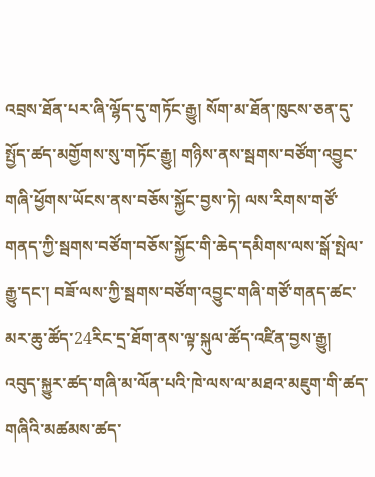འབྲས་ཐོན་པར་ཞི་ལྷོད་དུ་གཏོང་རྒྱུ། སོག་མ་ཐོན་ཁུངས་ཅན་དུ་སྤྱོད་ཚད་མགྱོགས་སུ་གཏོང་རྒྱུ། གཉིས་ནས་སྦགས་བཙོག་འབྱུང་གཞི་ཕྱོགས་ཡོངས་ནས་བཅོས་སྐྱོང་བྱས་ཏེ། ལས་རིགས་གཙོ་གནད་ཀྱི་སྦགས་བཙོག་བཅོས་སྐྱོང་གི་ཆེད་དམིགས་ལས་སྒོ་སྤེལ་རྒྱུ་དང་། བཟོ་ལས་ཀྱི་སྦགས་བཙོག་འབྱུང་གཞི་གཙོ་གནད་ཚང་མར་ཆུ་ཚོད་24རིང་དྲ་ཐོག་ནས་ལྟ་སྐུལ་ཚོད་འཛིན་བྱས་རྒྱུ། འབུད་སྐྱུར་ཚད་གཞི་མ་ལོན་པའི་ཁེ་ལས་ལ་མཐའ་མཇུག་གི་ཚད་གཞིའི་མཚམས་ཚད་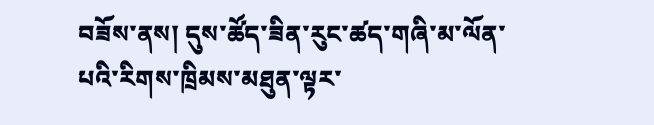བཟོས་ནས། དུས་ཚོད་ཟིན་རུང་ཚད་གཞི་མ་ལོན་པའི་རིགས་ཁྲིམས་མཐུན་ལྟར་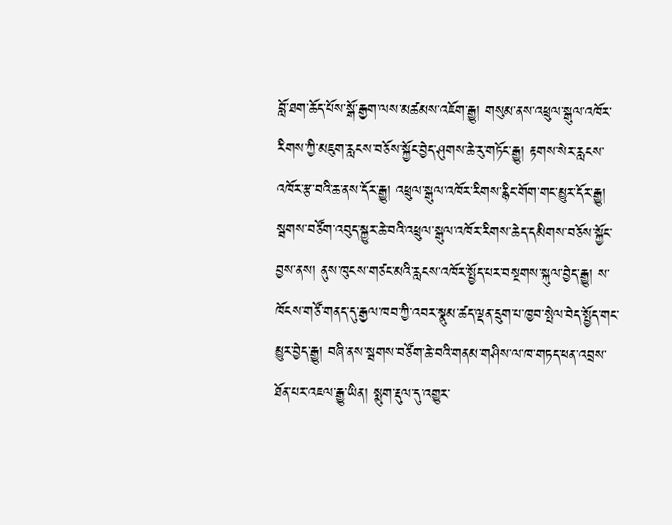བློ་ཐག་ཆོད་པོས་སྒོ་རྒྱག་ལས་མཚམས་འཇོག་རྒྱུ། གསུམ་ནས་འཕྲུལ་སྒུལ་འཁོར་རིགས་ཀྱི་མཇུག་རླངས་བཅོས་སྐྱོང་བྱེད་ཤུགས་ཆེ་རུ་གཏོང་རྒྱུ། རྟགས་སེར་རླངས་འཁོར་རྩ་བའི་ཆ་ནས་དོར་རྒྱུ། འཕྲུལ་སྒུལ་འཁོར་རིགས་རྙིང་གོག་གང་མྱུར་དོར་རྒྱུ། སྦགས་བཙོག་འབུད་སྐྱུར་ཆེ་བའི་འཕྲུལ་སྒུལ་འཁོར་རིགས་ཆེད་དམིགས་བཅོས་སྐྱོང་བྱས་ནས། ནུས་ཁུངས་གཙང་མའི་རླངས་འཁོར་སྤྱོད་པར་བསྔགས་སྐུལ་བྱེད་རྒྱུ། ས་ཁོངས་གཙོ་གནད་དུ་རྒྱལ་ཁབ་ཀྱི་འབར་སྣུམ་ཚད་ལྡན་དྲུག་པ་ཁྱབ་སྤེལ་བེད་སྤྱོད་གང་མྱུར་བྱེད་རྒྱུ། བཞི་ནས་སྦགས་བཙོག་ཆེ་བའི་གནམ་གཤིས་ལ་ཁ་གཏད་ཕན་འབྲས་ཐོན་པར་འཇལ་རྒྱུ་ཡིན། སྨུག་རྡུལ་དུ་འགྱུར་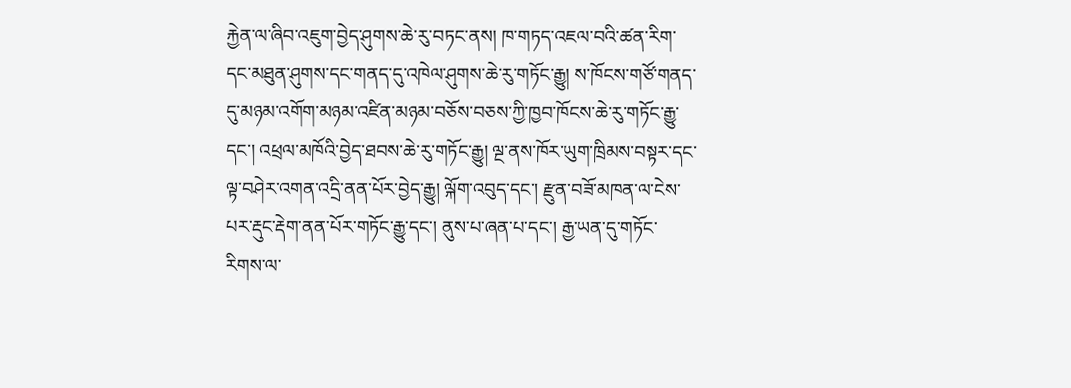རྐྱེན་ལ་ཞིབ་འཇུག་བྱེད་ཤུགས་ཆེ་རུ་བཏང་ནས། ཁ་གཏད་འཇལ་བའི་ཚན་རིག་དང་མཐུན་ཤུགས་དང་གནད་དུ་འཁེལ་ཤུགས་ཆེ་རུ་གཏོང་རྒྱུ། ས་ཁོངས་གཙོ་གནད་དུ་མཉམ་འགོག་མཉམ་འཛིན་མཉམ་བཅོས་བཅས་ཀྱི་ཁྱབ་ཁོངས་ཆེ་རུ་གཏོང་རྒྱུ་དང་། འཕྲལ་མཁོའི་བྱེད་ཐབས་ཆེ་རུ་གཏོང་རྒྱུ། ལྔ་ནས་ཁོར་ཡུག་ཁྲིམས་བསྟར་དང་ལྟ་བཤེར་འགན་འདྲི་ནན་པོར་བྱེད་རྒྱུ། ལྐོག་འབུད་དང་། རྫུན་བཟོ་མཁན་ལ་ངེས་པར་རྡུང་རྡེག་ནན་པོར་གཏོང་རྒྱུ་དང་། ནུས་པ་ཞན་པ་དང་། རྒྱ་ཡན་དུ་གཏོང་རིགས་ལ་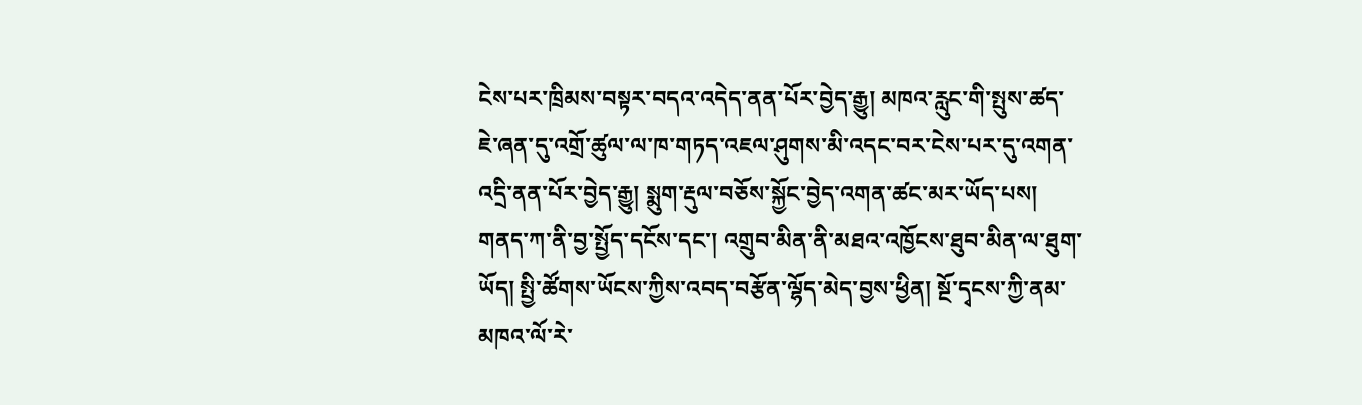ངེས་པར་ཁྲིམས་བསྟར་བདའ་འདེད་ནན་པོར་བྱེད་རྒྱུ། མཁའ་རླུང་གི་སྤུས་ཚད་ཇེ་ཞན་དུ་འགྲོ་ཚུལ་ལ་ཁ་གཏད་འཇལ་ཤུགས་མི་འདང་བར་ངེས་པར་དུ་འགན་འདྲི་ནན་པོར་བྱེད་རྒྱུ། སྨུག་རྡུལ་བཅོས་སྐྱོང་བྱེད་འགན་ཚང་མར་ཡོད་པས། གནད་ཀ་ནི་བྱ་སྤྱོད་དངོས་དང་། འགྲུབ་མིན་ནི་མཐའ་འཁྱོངས་ཐུབ་མིན་ལ་ཐུག་ཡོད། སྤྱི་ཚོགས་ཡོངས་ཀྱིས་འབད་བརྩོན་ལྷོད་མེད་བྱས་ཕྱིན། སྔོ་དྭངས་ཀྱི་ནམ་མཁའ་ལོ་རེ་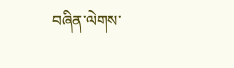བཞིན་ལེགས་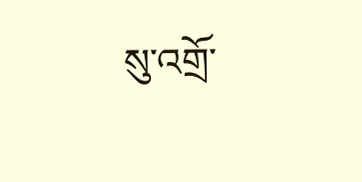སུ་འགྲོ་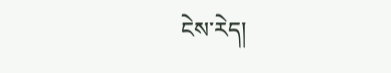ངེས་རེད།